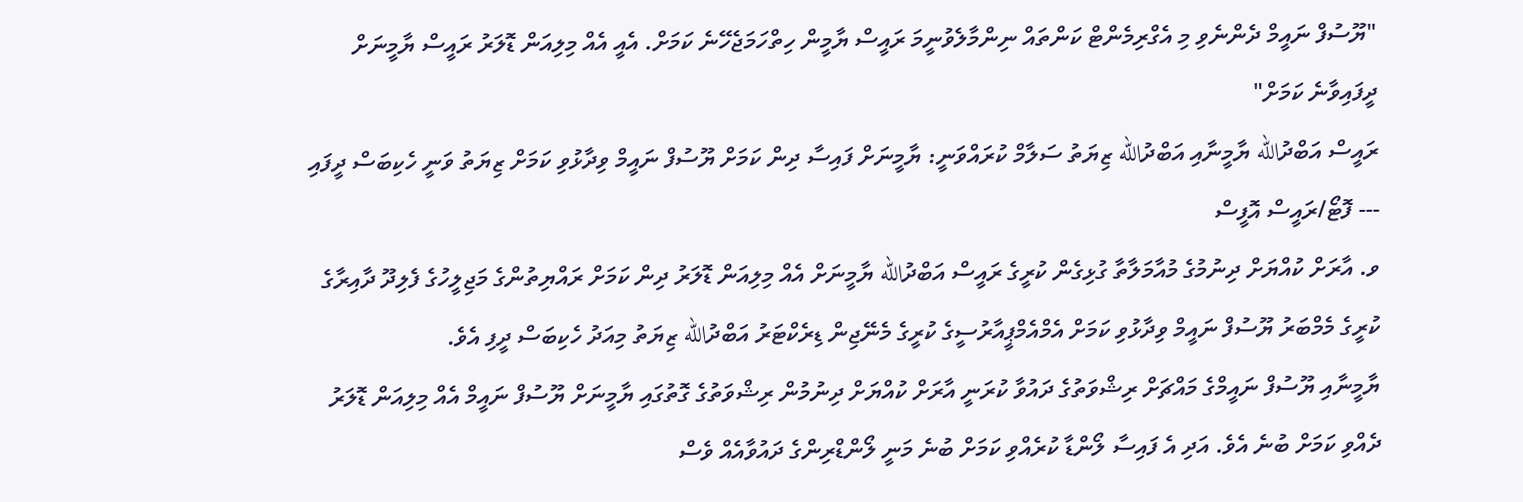"ޔޫސުފް ނައީމް ދެންނެވި މި އެގްރިމެންޓް ކަންތައް ނިންމާލެވުނީމަ ރައީސް ޔާމީން ހިތްހަމަޖެހޭނެ ކަމަށް. އެއީ އެއް މިލިއަން ޑޮލަރު ރައީސް ޔާމީނަށް ދީފައިވާނެ ކަމަށް"
ރައީސް އަބްދުالله ޔާމީނާއި އަބްދުالله ޒިޔަތު ސަލާމް ކުރައްވަނީ: ޔާމީނަށް ފައިސާ ދިން ކަމަށް ޔޫސުފް ނައީމް ވިދާޅުވި ކަމަށް ޒިޔަތު ވަނީ ހެކިބަސް ދީފައި --- ފޮޓޯ/ރައީސް އޮފީސް
ވ. އާރަށް ކުއްޔަށް ދިނުމުގެ މުއާމަލާތާ ގުޅިގެން ކުރީގެ ރައީސް އަބްދުالله ޔާމީނަށް އެއް މިލިއަން ޑޮލަރު ދިން ކަމަށް ރައްޔިތުންގެ މަޖިލީހުގެ ފެލިދޫ ދާއިރާގެ ކުރީގެ މެމްބަރު ޔޫސުފް ނައީމް ވިދާޅުވި ކަމަށް އެމްއެމްޕީއާރުސީގެ ކުރީގެ މެނޭޖިން ޑިރެކްޓަރު އަބްދުالله ޒިޔަތު މިއަދު ހެކިބަސް ދީފި އެވެ.
ޔާމީނާއި ޔޫސުފް ނައީމްގެ މައްޗަށް ރިޝްވަތުގެ ދައުވާ ކުރަނީ އާރަށް ކުއްޔަށް ދިނުމުން ރިޝްވަތުގެ ގޮތުގައި ޔާމީނަށް ޔޫސުފް ނައީމް އެއް މިލިއަން ޑޮލަރު ދެއްވި ކަމަށް ބުނެ އެވެ. އަދި އެ ފައިސާ ލޯންޑާ ކުރެއްވި ކަމަށް ބުނެ މަނީ ލޯންޑްރިންގެ ދައުވާއެއް ވެސް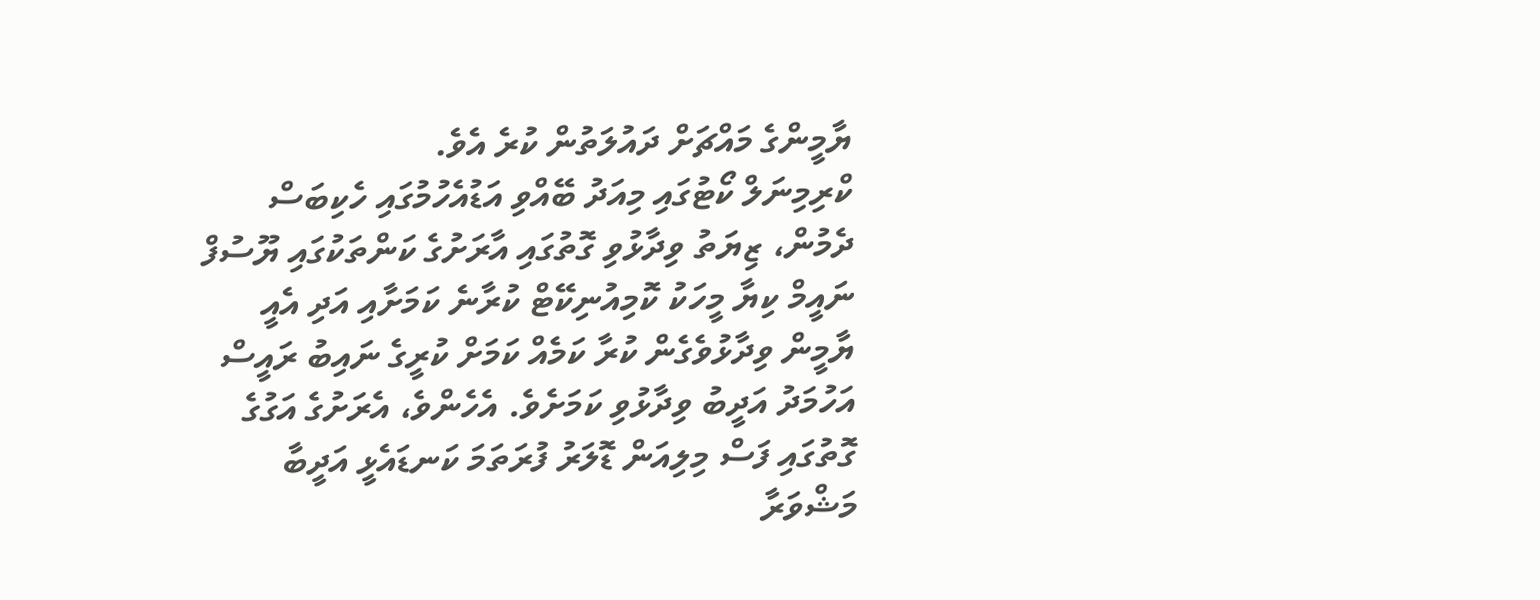ޔާމީންގެ މައްޗަށް ދައުލަތުން ކުރެ އެވެ.
ކްރިމިނަލް ކޯޓުގައި މިއަދު ބޭއްވި އަޑުއެހުމުގައި ހެކިބަސް ދެމުން، ޒިޔަތު ވިދާޅުވި ގޮތުގައި އާރަށުގެ ކަންތަކުގައި ޔޫސުފް ނައީމް ކިޔާ މީހަކު ކޮމިއުނިކޭޓް ކުރާނެ ކަމަށާއި އަދި އެއީ ޔާމީން ވިދާޅުވެގެން ކުރާ ކަމެއް ކަމަށް ކުރީގެ ނައިބު ރައީސް އަހުމަދު އަދީބު ވިދާޅުވި ކަމަށެވެ. އެހެންވެ، އެރަށުގެ އަގުގެ ގޮތުގައި ފަސް މިލިއަން ޑޮލަރު ފުރަތަމަ ކަނޑައެޅީ އަދީބާ މަޝްވަރާ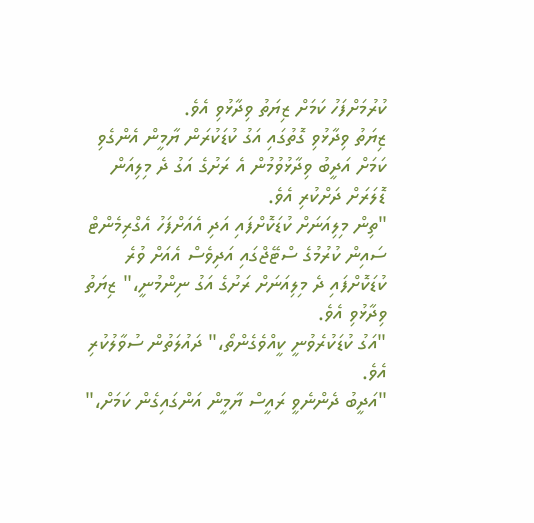ކުރުމަށްފަހު ކަމަށް ޒިޔަތު ވިދާޅުވި އެވެ.
ޒިޔަތު ވިދާޅުވި ގޮތުގައި އަގު ކުޑަކުރަން ޔާމީން އެންގެވި ކަމަށް އަދީބު ވިދާޅުވުމުން އެ ރަށުގެ އަގު ދެ މިލިއަން ޑޮލަރަށް ދަށްކުރި އެވެ.
"ތިން މިލިއަނަށް ކުޑަކޮށްފައި އަދި އެއަށްފަހު އެގްރިމެންޓް ސައިން ކުރުމުގެ ސްޓޭޖްގައި އަދިވެސް އެއަށް ވުރެ ކުޑަކޮށްފައި ދެ މިލިއަނަށް ރަށުގެ އަގު ނިންމުނީ،" ޒިޔަތު ވިދާޅުވި އެވެ.
"އަގު ކުޑަކުރެވުނީ ކީއްވެގެންތޯ،" ދައުލަތުން ސުވާލުކުރި އެވެ.
"އަދީބު ދެންނެވީ ރައީސް ޔާމީން އަންގައިގެން ކަމަށް،"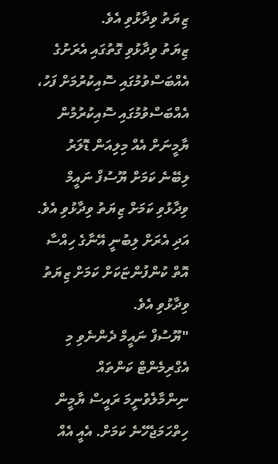ޒިޔަތު ވިދާޅުވި އެވެ.
ޒިޔަތު ވިދާޅުވި ގޮތުގައި އެރަށުގެ އެއްބަސްވުމުގައި ސޮއިކުރުމަށް ފަހު، އެއްބަސްވުމުގައި ސޮއިކުރުމުން ޔާމީނަށް އެއް މިލިއަން ޑޮލަރު ލިބޭނެ ކަމަށް ޔޫސުފް ނައީމް ވިދާޅުވި ކަމަށް ޒިޔަތު ވިދާޅުވި އެވެ. އަދި އެރަށް ލިބުނީ އޭނާގެ ހިއްސާ އޮތް ކުންފުންޏަކަށް ކަމަށް ޒިޔަތު ވިދާޅުވި އެވެ.
"ޔޫސުފް ނައީމް ދެންނެވި މި އެގްރިމެންޓް ކަންތައް ނިންމާލެވުނީމަ ރައީސް ޔާމީން ހިތްހަމަޖެހޭނެ ކަމަށް. އެއީ އެއް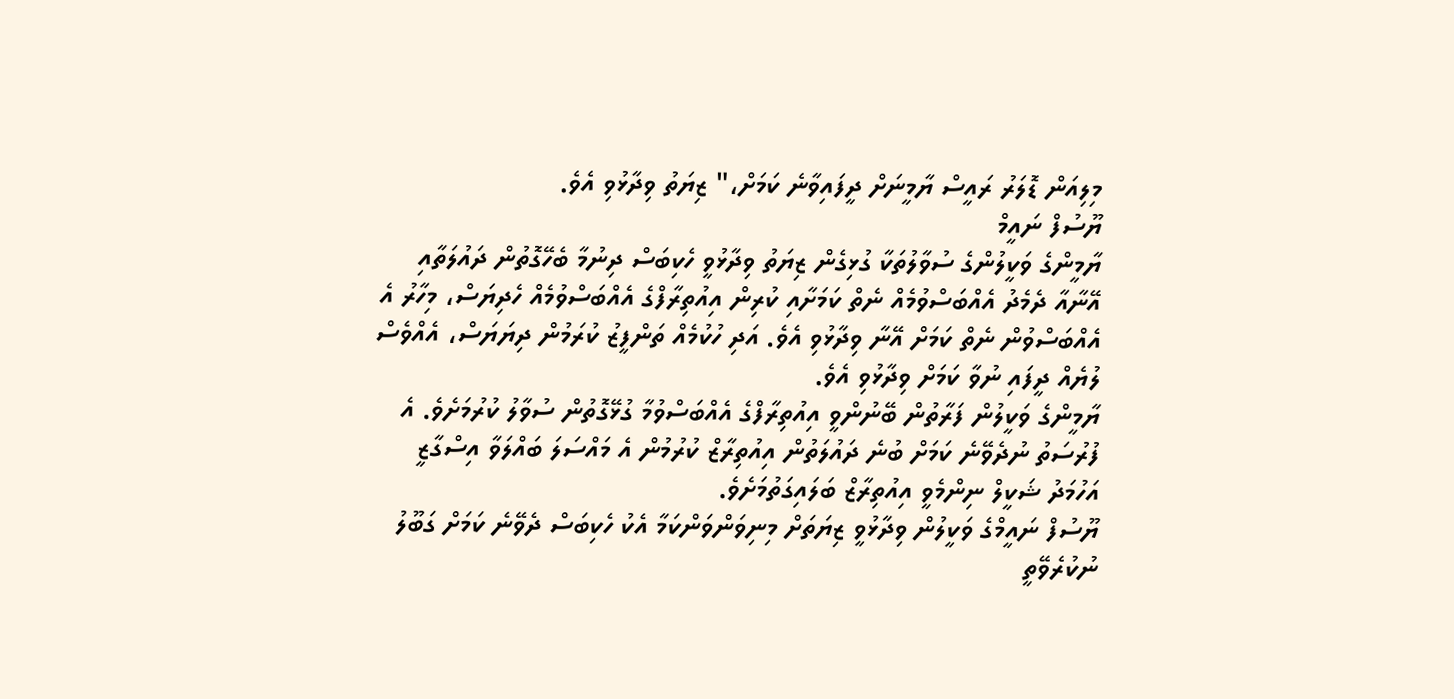މިލިއަން ޑޮލަރު ރައީސް ޔާމީނަށް ދީފައިވާނެ ކަމަށް،" ޒިޔަތު ވިދާޅުވި އެވެ.
ޔޫސުފް ނައީމް
ޔާމީންގެ ވަކީލުންގެ ސުވާލުތަކާ ގުޅިގެން ޒިޔަތު ވިދާޅުވީ ހެކިބަސް ދިނުމާ ބެހޭގޮތުން ދައުލަތާއި އޭނާއާ ދެމެދު އެއްބަސްވުމެއް ނެތް ކަމަށާއި ކުރިން އިއުތިރާފްގެ އެއްބަސްވުމެއް ހެދިޔަސް، މިހާރު އެ އެއްބަސްވުން ނެތް ކަމަށް އޭނާ ވިދާޅުވި އެވެ. އަދި ހުކުމެއް ތަންފީޒު ކުރަމުން ދިޔަޔަސް، އެއްވެސް ލުޔެއް ދީފައި ނުވާ ކަމަށް ވިދާޅުވި އެވެ.
ޔާމީންގެ ވަކީލުން ފަރާތުން ބޭނުންވީ އިއުތިރާފްގެ އެއްބަސްވުމާ ގުޅޭގޮތުން ސުވާލު ކުރުމަށެވެ. އެ ފުރުސަތު ނުދެވޭނެ ކަމަށް ބުނެ ދައުލަތުން އިއުތިރާޒް ކުރުމުން އެ މައްސަލަ ބައްލަވާ އިސްގާޒީ އަހުމަދު ޝަކީލް ނިންމެވީ އިއުތިރާޒް ބަލައިގަތުމަށެވެ.
ޔޫސުފް ނައީމްގެ ވަކީލުން ވިދާޅުވީ ޒިޔަތަށް މިނިވަންވަންކަމާ އެކު ހެކިބަސް ދެވޭނެ ކަމަށް ގަބޫލު ނުކުރެވޭތީ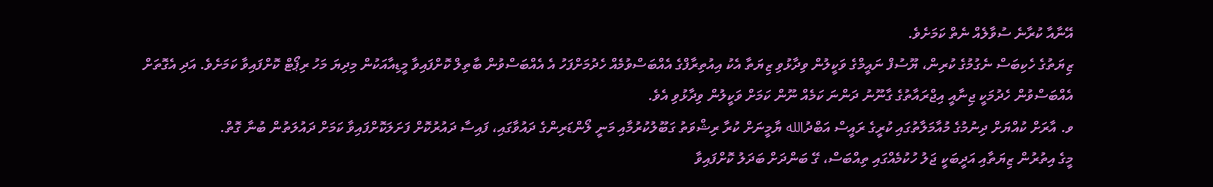އޭނާއާ ކުރާނެ ސުވާލެއް ނެތް ކަމަށެވެ.
ޒިޔަތުގެ ހެކިބަސް ނެގުމުގެ ކުރިން، ޔޫސުފް ނައީމްގެ ވަކީލުން ވިދާޅުވި ޒިޔަތާ އެކު އިއުތިރާފްގެ އެއްބަސްވުމެއް ހެދުމަށްފަހު އެ އެއްބަސްވުން ބާތިލް ކޮށްފައިވާ މީޑިއާއަކުން މިދިޔަ މަހު ރިޕޯޓް ކޮށްފައިވާ ކަމަށެވެ. އަދި އެގޮތަށް އެއްބަސްވުން ހެދުމަކީ ޖިނާއީ އިޖްރައާތުގެ ގާނޫނު ދަންނަ ކަމެއް ނޫން ކަމަށް ވަކީލުން ވިދާޅުވި އެވެ.
ވ. އާރަށް ކުއްޔަށް ދިނުމުގެ މުއާމަލާތުގައި ކުރީގެ ރައީސް އަބްދުالله ޔާމީނަށް ކުރާ ރިޝްވަތު ގަބޫލުކުރުމާއި މަނީ ލޯންޑަރިންގެ ދައުވާގައި، ފައިސާ ދައުރުކޮށް ފަށަލަކޮށްފައިވާ ކަމަށް ދައުލަތުން ބުނާ ގޮތް.
މީގެ އިތުރުން ޒިޔަތާއި އަދީބަކީ ޖަލު ހުކުމެއްގައި ތިއްބަސް، ގޭ ބަންދަށް ބަދަލު ކޮށްފައިވާ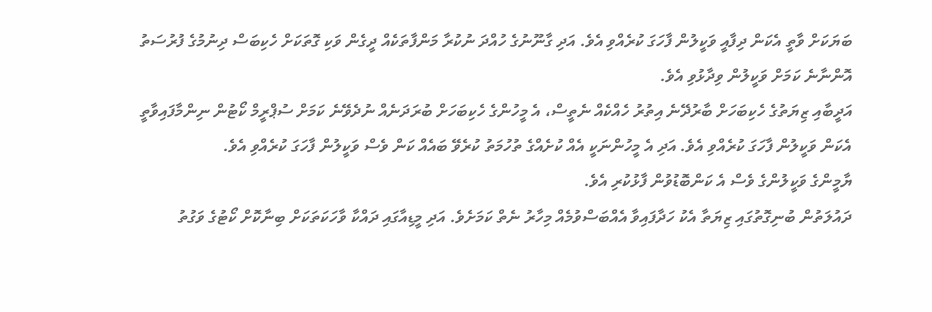ބަޔަކަށް ވާތީ އެކަން ދިފާއީ ވަކީލުން ފާހަގަ ކުރެއްވި އެވެ. އަދި ގާނޫނުގެ ހުއްދަ ނުކުރާ މަންފާތަކެއް ދީގެން ވަކި ގޮތަކަށް ހެކިބަސް ދިނުމުގެ ފުރުސަތު އޮންނާނެ ކަމަށް ވަކީލުން ވިދާޅުވި އެވެ.
އަދީބާއި ޒިޔަތުގެ ހެކިބަހަށް ބާރުދޭނެ އިތުރު ހެއްކެއް ނެތީސް، އެ މީހުންގެ ހެކިބަހަށް ބުރަދަނެއް ނުދެވޭނެ ކަމަށް ސުޕްރީމް ކޯޓުން ނިންމާފައިވާތީ އެކަން ވަކީލުން ފާހަގަ ކުރެއްވި އެވެ. އަދި އެ މީހުންނަކީ އެއް ކުށެއްގެ ތުހުމަތު ކުރެވޭ ބައެއް ކަން ވެސް ވަކީލުން ފާހަގަ ކުރެއްވި އެވެ.
ޔާމީންގެ ވަކީލުންގެ ވެސް އެ ކަންބޮޑުވުން ފާޅުކުރި އެވެ.
ދައުލަތުން ބުނިގޮތުގައި ޒިޔަތާ އެކު ހަދާފައިވާ އެއްބަސްވުމެއް މިހާރު ނެތް ކަމަށެވެ. އަދި މީޑިއާގައި ދައްކާ ވާހަކަތަކަށް ބިނާކޮށް ކޯޓުގެ ވަގުތު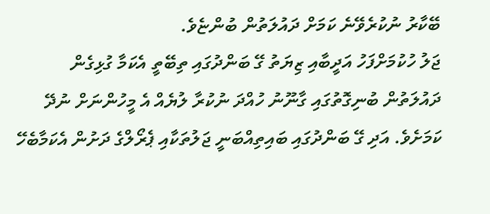ބޭކާރު ނުކުރެވޭނެ ކަމަށް ދައުލަތުން ބުންޏެވެ.
ޖަލު ހުކުމަށްފަހު އަދީބާއި ޒިޔަތު ގޭ ބަންދުގައި ތިބޭތީ އެކަމާ ގުޅިގެން ދައުލަތުން ބުނިގޮތުގައި ގާނޫނު ހުއްދަ ނުކުރާ ލުޔެއް އެ މީހުންނަށް ނުދޭ ކަމަށެވެ. އަދި ގޭ ބަންދުގައި ބައިތިއްބަނީ ޖަލުތަކާއި ޕެރޯލްގެ ދަށުން އެކަމާބެހޭ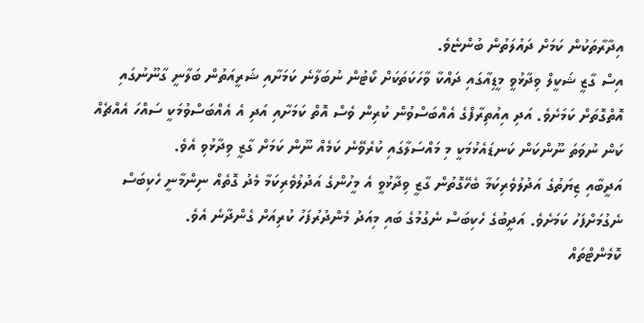އިދާރާތަކުން ކަމަށް ދައުލަތުން ބުންޏެވެ.
އިސް ގާޒީ ޝަކީލް ވިދާޅުވީ މީޑިއާގައި ދައްކާ ވާހަކަތަކަށް ކޯޓުން ނުބަލާނެ ކަމަށާއި ޝަރީއަތުން ބަލާނީ ގާނޫނުގައި އޮތްގޮތަށް ކަމަށެވެ. އަދި އިއުތިރާފްގެ އެއްބަސްވުން ކުރިން ވެސް އޮތް ކަމަށާއި އަދި އެ އެއްބަސްވުމަކީ ސައްހަ އެއްޗެއް ކަން ނުވަތަ ނޫންކަން ކަނޑައެޅުމަކީ މި މައްސަލާގައި ކުރެވޭނެ ކަމެއް ނޫން ކަމަށް ގާޒީ ވިދާޅުވި އެވެ.
އަދީބާއި ޒިޔަތުގެ އަދުލުވެރިކަމާ ބެހޭގޮތުން ގާޒީ ވިދާޅުވީ އެ މީހުންގެ އަދުލުވެރިކަމާ މެދު ގޮތެއް ނިންމާނީ ހެކިބަސް ނެގުމަށްފަހު ކަމަށެވެ. އަދީބުގެ ހެކިބަސް ނެގުމުގެ ބައި މިއަދު މެންދުރުފަހު ކުރިއަށް ގެންދާނެ އެވެ.
ކޮމެންޓްތައް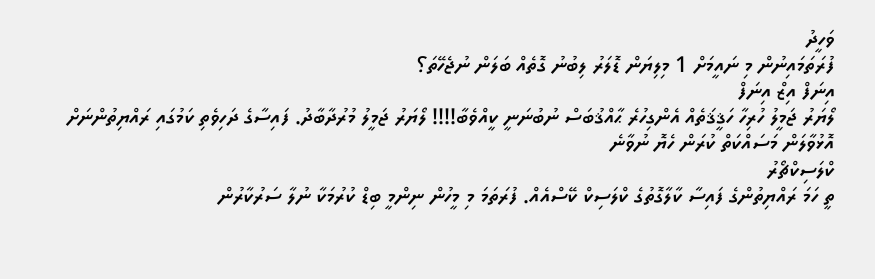ވަހީދު
ފުރަތަމައިނުން މި ނައީމަށް 1 މިލިޔަން ޑޮލަރު ލިބުނު ގޮތެއް ބަލަން ނުޖެހޭތަ؟
އިނަފް އިޒް އިނަފް
ލޯޔަރު ޖަމީލު ހުރިހާ ހަޤީޤަތެއް އެންގިހުރެ ޙާއްޤުބަސް ނުބުނަނީ ކީއްވެބާ!!!! ލޯޔަރު ޖަމީލު މުރުދާބާދު. ފައިސާގެ ދަހިވެތި ކަމުގައި ރައްޔިތުންނަށް އޮޅުވާލަން މަސައްކަތް ކުރަން ހެޔޮ ނުވާނެ
ކްލަސިކްޗޯރު
ތީ ހަމަ ރައްޔިތުންގެ ފައިސާ ކާލާގޮތުގެ ކްލަސިކް ކޭސްއެއް. ފުރަތަމަ މި މީހުން ނިންމީ ބިޑް ކުރުމަކާ ނުލާ ސަރުކާރުން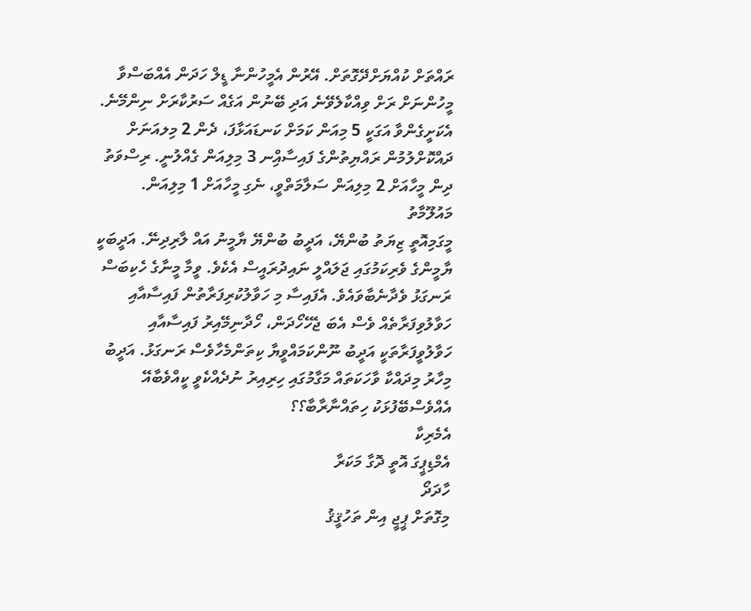ރައްތަށް ކުއްޔަށްދޭގޮތަށް. އޭރުން އެމީހުންނާ ޑީލް ހަދަން އެއްބަސްވާ މީހުންނަށް ރަށް ވިއްކާލެވޭނެ އަދި ބޭނުން އަގެއް ސަރުކާރަށް ނިންމޭނެ. އެކަށީގެންވާ އަގަކީ 5 މިއަން ކަމަށް ކަނޑައަޅާފަ، ދެން 2 މިލއަނަށް ދައްކޮށްލުމުން ރައްޔިތުންގެ ފައިސާއިްނ 3 މިލިއަން ގެއްލުނީ. ރިސްވަތު ދިން މީހާއަށް 2 މިލިއަން ސަލާމަތްވީ، ނެގި މީހާއަށް 1 މިލިއަން.
މައުލޫމާތު
މީގަމިއޮތީ ޒިޔަތު ބުންޔޭ، އަދީބު ބުންޔޭ ޔާމީނު އައް ލާރިދިނޭ. އަދީބަކީ ޔާމީންގެ ވެރިކަމުގައި ޖަލައްލީ ނައިދުރައީސް އެކެވެ. ވީމާ މީނާގެ ހެކިބަސް ރަނގަޅު ވެދާނެބާވައެވެ. އެފައިސާ މި ހަވާލުކުރިފަރާތުން ފައިސާއާއި ހަވާލުވިފަރާތެއް ވެސް އެބަ ޖެހޭހޯދަން، ހޯދާނިމޭއިރު ފައިސާއާއި ހަވާލުވީފަރާތަކީ އަދީބު ނޫންކަމައްވީޔާ ކިތަންމެހާވެސް ރަނގަޅު. އަދީބު މިހާރު މިދައްކާ ވާހަކަތައް މަގާމުގައި ހިރިއިރު ނުދެއްކެވީ ކީއްވެބާއޭ އެއްވެސްބޭފުޅަކު ހިތައްނާރާބާ؟؟
އެމެރިކާ
އެމްޑިޕީގަ އޮތީ ދޮގާ މަކަރާ
ހާދަދޯ
މިގޮތަށް ޕީޖީ އިން ތަހުޤީޤު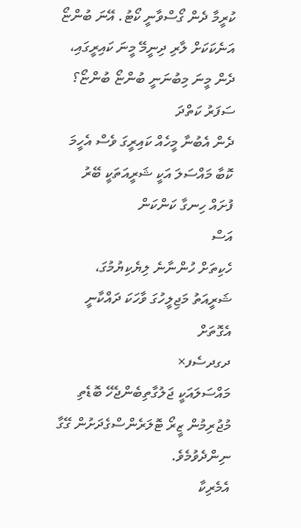ކުރީމާ ދެން ގޯސްވާނީ ކޯޓު. އޭނަ ބުންޏޯ އަނެކަކަށް ލާރި ދިނީމޭ މީނަ ކައިރީގައި، ދެން މީނަ މިބުނަނީ ބުންޏޯ ބުންޏޯ؟
ސަފަރު ކަތްދަ
ދެން އެބުނާ މީހެއް ކައިރީގަ ވެސް އެހީމަ ކޮބާ މައްސަލަ އަކީ ޝަރީއަތަކީ ބޭރު ފުށައް ހިނގާ ކަންކަން
އަސް
ހެކިތަށް ހުންނާނެ ލިޔެކިޔުމުގަ، ޝަރީއަތު މަޖިލީހުގަ ވާހަކަ ދައްކާނީ އެގޮތަށް
ދގދސެފ×
މައްސަލައަކީ ޖަލުގާތިބެންޖެހޭ ބޮޑެތި މުޖުރިމުން ޒީރޯ ޓޮލަރެންސްގެދަށުން ގޭގާ ނިންދެވުމެވެ.
އެމެރިކާ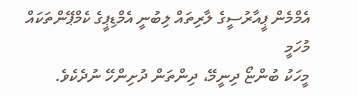އެމްމެން ޕީއާރުސީގެ ލާރިތައް ލިބުނީ އެމްޑިޕީގެ ކެމްޕޭންތަކައް
މުހަމީ
މީހަކު ބުންޏޯ ދިނީމޭ، ދިންތަން ދުށިންހޭ ނުދެކެވެ.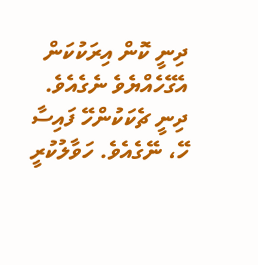ދިނީ ކޮން އިރަކުކަން އެގޭހެއްޔެވެ ނެގެއެވެ. ދިނީ ޗެކަކުންހޭ ފައިސާ ހޭ، ނޭގެއެވެ. ހަވާލުކުރީ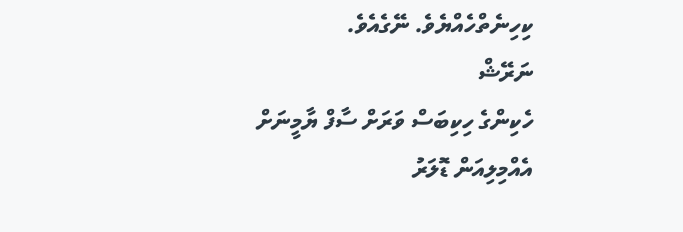ކިހިނެތްހެއްޔެވެ. ނޭގެއެވެ.
ނަރޭޝް
ހެކިންގެ ހިކިބަސް ވަރަށް ސާފް ޔާމީނަށް އެއްމިލިއަން ޑޮލަރު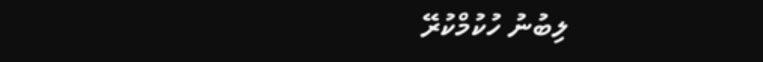ލިބުނު ހުކުމްކުރޭ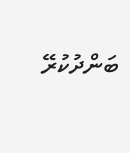ބަންދުކުރޭ